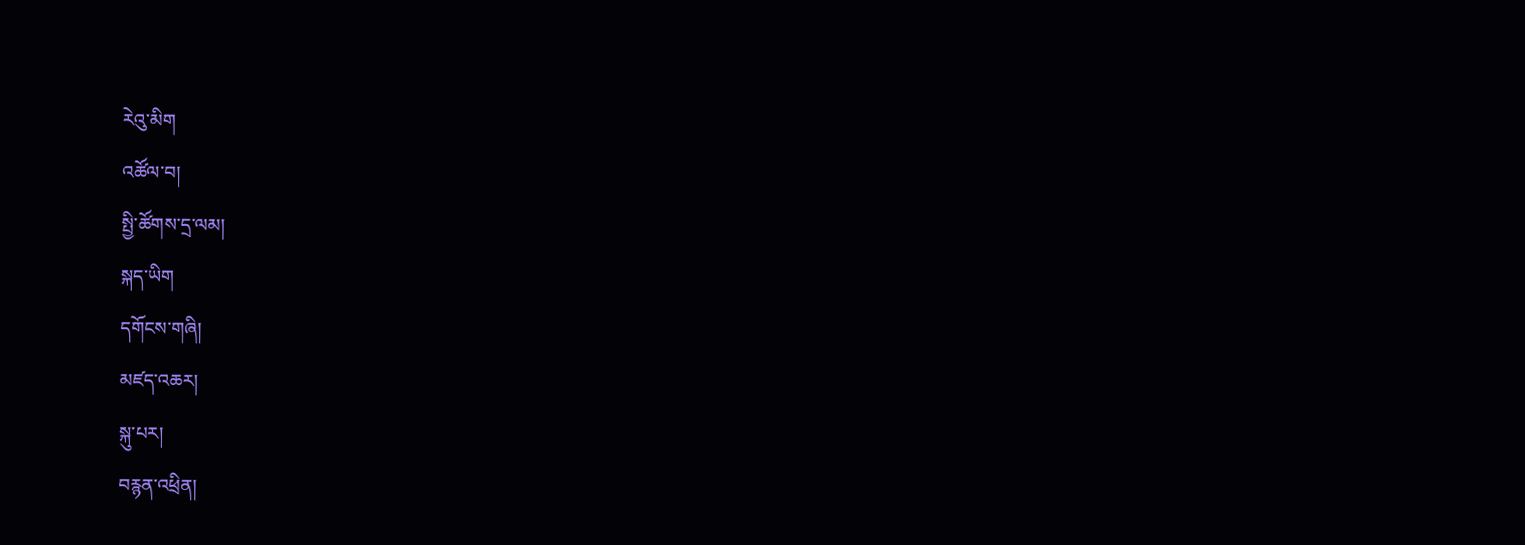རེའུ་མིག
འཚོལ་བ།
སྤྱི་ཚོགས་དྲ་ལམ།
སྐད་ཡིག
དགོངས་གཞི།
མཛད་འཆར།
སྐུ་པར།
བརྙན་འཕྲིན།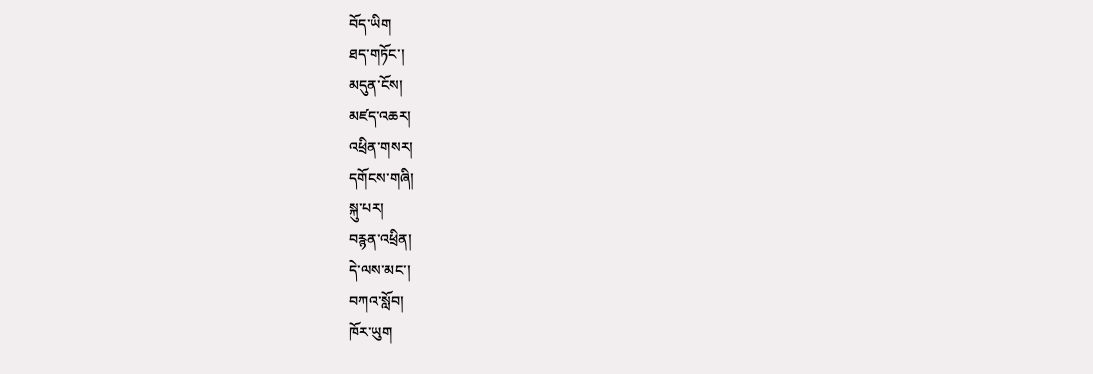བོད་ཡིག
ཐད་གཏོང་།
མདུན་ངོས།
མཛད་འཆར།
འཕྲིན་གསར།
དགོངས་གཞི།
སྐུ་པར།
བརྙན་འཕྲིན།
དེ་ལས་མང་།
བཀའ་སློབ།
ཁོར་ཡུག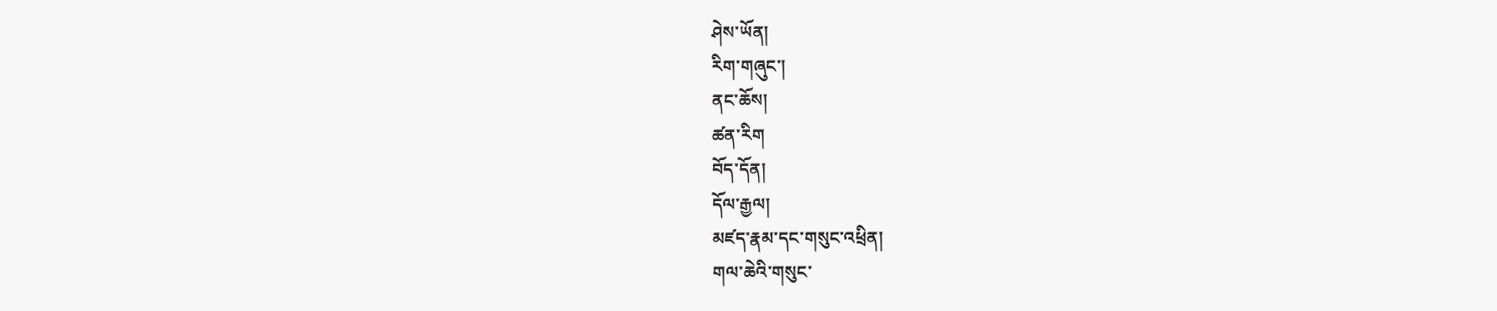ཤེས་ཡོན།
རིག་གཞུང་།
ནང་ཆོས།
ཚན་རིག
བོད་དོན།
དོལ་རྒྱལ།
མཛད་རྣམ་དང་གསུང་འཕྲིན།
གལ་ཆེའི་གསུང་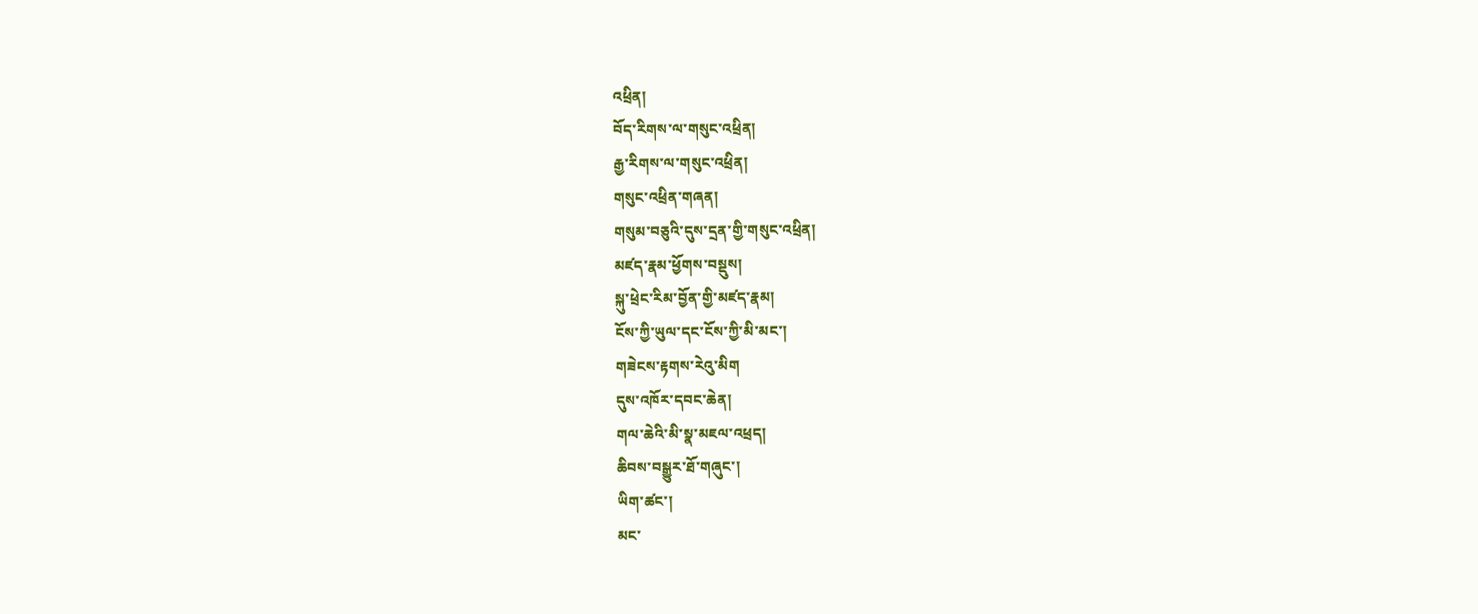འཕྲིན།
བོད་རིགས་ལ་གསུང་འཕྲིན།
རྒྱ་རིགས་ལ་གསུང་འཕྲིན།
གསུང་འཕྲིན་གཞན།
གསུམ་བཅུའི་དུས་དྲན་གྱི་གསུང་འཕྲིན།
མཛད་རྣམ་ཕྱོགས་བསྡུས།
སྐུ་ཕྲེང་རིམ་བྱོན་གྱི་མཛད་རྣམ།
ངོས་ཀྱི་ཡུལ་དང་ངོས་ཀྱི་མི་མང་།
གཟེངས་རྟགས་རེའུ་མིག
དུས་འཁོར་དབང་ཆེན།
གལ་ཆེའི་མི་སྣ་མཇལ་འཕྲད།
ཆིབས་བསྒྱུར་ཐོ་གཞུང་།
ཡིག་ཚང་།
མང་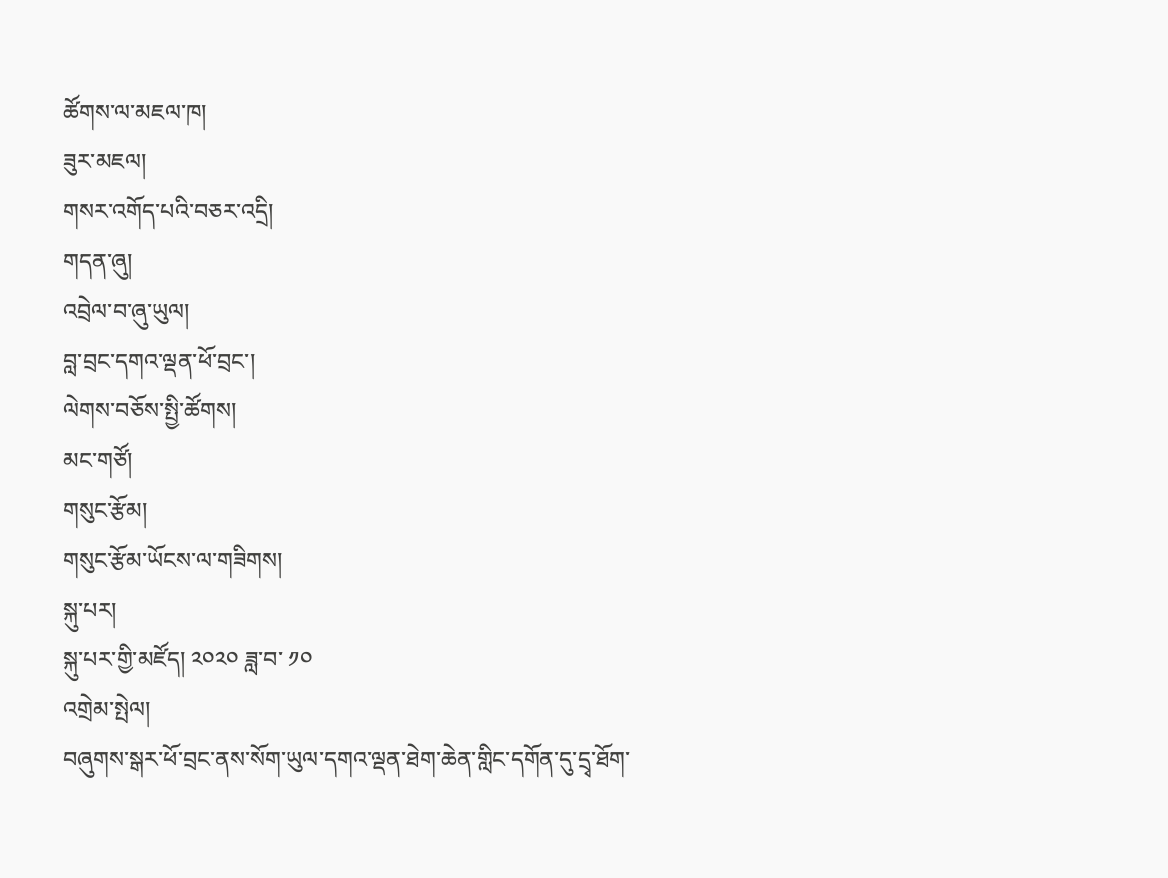ཚོགས་ལ་མཇལ་ཁ།
ཟུར་མཇལ།
གསར་འགོད་པའི་བཅར་འདྲི།
གདན་ཞུ།
འབྲེལ་བ་ཞུ་ཡུལ།
བླ་བྲང་དགའ་ལྡན་ཕོ་བྲང་།
ལེགས་བཅོས་སྤྱི་ཚོགས།
མང་གཙོ།
གསུང་རྩོམ།
གསུང་རྩོམ་ཡོངས་ལ་གཟིགས།
སྐུ་པར།
སྐུ་པར་གྱི་མཛོད། ༢༠༢༠ ཟླ་བ་ ༡༠
འགྲེམ་སྤེལ།
བཞུགས་སྒར་ཕོ་བྲང་ནས་སོག་ཡུལ་དགའ་ལྡན་ཐེག་ཆེན་གླིང་དགོན་དུ་དྲྭ་ཐོག་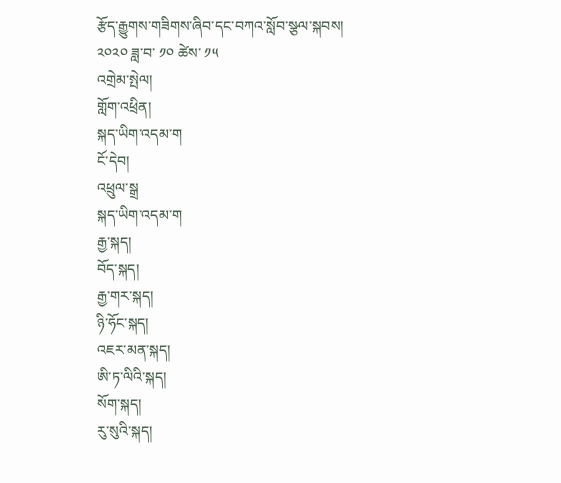རྩོད་རྒྱུགས་གཟིགས་ཞིབ་དང་བཀའ་སློབ་སྩལ་སྐབས།
༢༠༢༠ ཟླ་བ་ ༡༠ ཚེས་ ༡༥
འགྲེམ་སྤེལ།
གློག་འཕྲིན།
སྐད་ཡིག་འདམ་ག
ངོ་དེབ།
འཕྲུལ་སྒྲ
སྐད་ཡིག་འདམ་ག
རྒྱ་སྐད།
བོད་སྐད།
རྒྱ་གར་སྐད།
ཉི་ཧོང་སྐད།
འཇར་མན་སྐད།
ཨི་ཏ་ལིའི་སྐད།
སོག་སྐད།
རུ་སུའི་སྐད།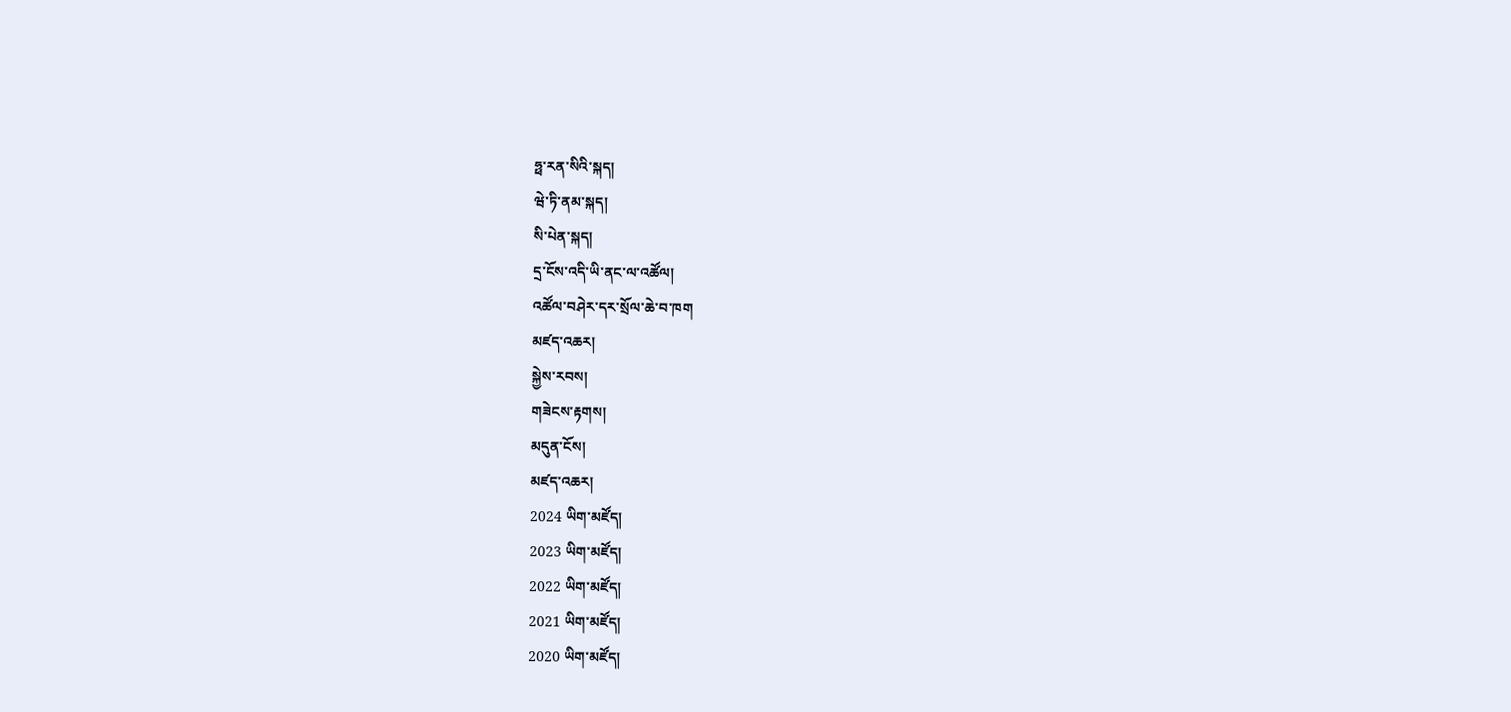ཧྥ་རན་སིའི་སྐད།
ཝེ་ཏི་ནམ་སྐད།
སི་པེན་སྐད།
དྲ་ངོས་འདི་ཡི་ནང་ལ་འཚོལ།
འཚོལ་བཤེར་དར་སྲོལ་ཆེ་བ་ཁག
མཛད་འཆར།
སྐྱེས་རབས།
གཟེངས་རྟགས།
མདུན་ངོས།
མཛད་འཆར།
2024 ཡིག་མཛོད།
2023 ཡིག་མཛོད།
2022 ཡིག་མཛོད།
2021 ཡིག་མཛོད།
2020 ཡིག་མཛོད།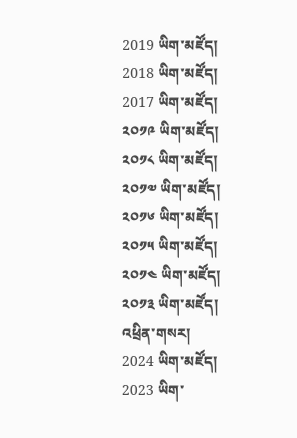2019 ཡིག་མཛོད།
2018 ཡིག་མཛོད།
2017 ཡིག་མཛོད།
༢༠༡༩ ཡིག་མཛོད།
༢༠༡༨ ཡིག་མཛོད།
༢༠༡༧ ཡིག་མཛོད།
༢༠༡༦ ཡིག་མཛོད།
༢༠༡༥ ཡིག་མཛོད།
༢༠༡༤ ཡིག་མཛོད།
༢༠༡༣ ཡིག་མཛོད།
འཕྲིན་གསར།
2024 ཡིག་མཛོད།
2023 ཡིག་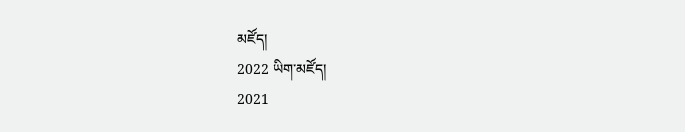མཛོད།
2022 ཡིག་མཛོད།
2021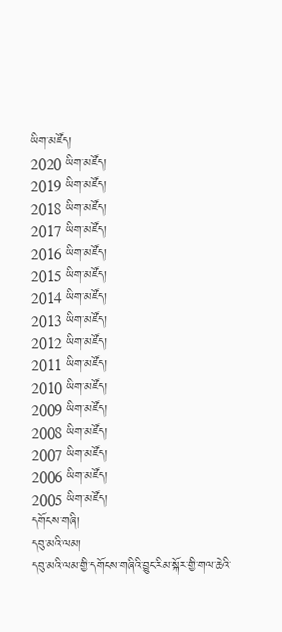ཡིག་མཛོད།
2020 ཡིག་མཛོད།
2019 ཡིག་མཛོད།
2018 ཡིག་མཛོད།
2017 ཡིག་མཛོད།
2016 ཡིག་མཛོད།
2015 ཡིག་མཛོད།
2014 ཡིག་མཛོད།
2013 ཡིག་མཛོད།
2012 ཡིག་མཛོད།
2011 ཡིག་མཛོད།
2010 ཡིག་མཛོད།
2009 ཡིག་མཛོད།
2008 ཡིག་མཛོད།
2007 ཡིག་མཛོད།
2006 ཡིག་མཛོད།
2005 ཡིག་མཛོད།
དགོངས་གཞི།
དབུ་མའི་ལམ།
དབུ་མའི་ལམ་གྱི་དགོངས་གཞིའི་བྱུང་རིམ་སྐོར་གྱི་གལ་ཆེའི་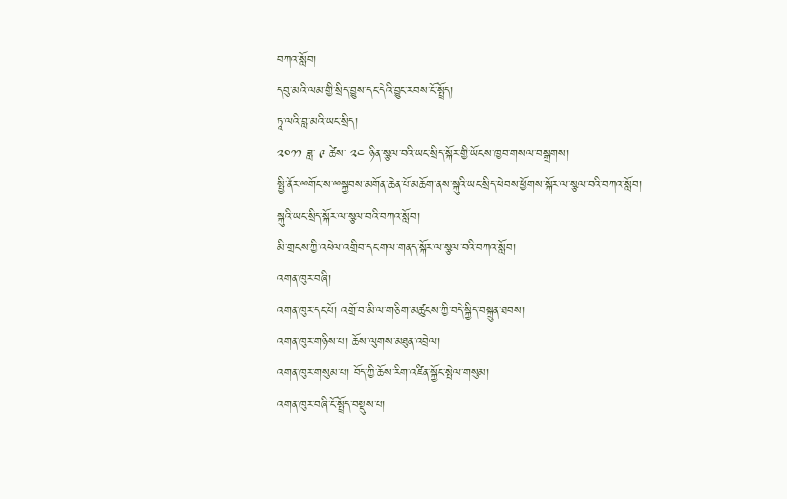བཀའ་སློབ།
དབུ་མའི་ལམ་གྱི་སྲིད་བྱུས་དང་དེའི་བྱུང་རབས་ངོ་སྤྲོད།
ཏཱ་ལའི་བླ་མའི་ཡང་སྲིད།
༢༠༡༡ ཟླ་ ༩ ཚེས་ ༢༤ ཉིན་སྩལ་བའི་ཡང་སྲིད་སྐོར་གྱི་ཡོངས་ཁྱབ་གསལ་བསྒྲགས།
སྤྱི་ནོར་ྋགོང་ས་ྋསྐྱབས་མགོན་ཆེན་པོ་མཆོག་ནས་སྐུའི་ཡང་སྲིད་ཕེབས་ཕྱོགས་སྐོར་ལ་སྩལ་བའི་བཀའ་སློབ།
སྐུའི་ཡང་སྲིད་སྐོར་ལ་སྩལ་བའི་བཀའ་སློབ།
མི་གྲངས་ཀྱི་འཕེལ་འགྲིབ་དང་གལ་གནད་སྐོར་ལ་སྩལ་བའི་བཀའ་སློབ།
འགན་ཁུར་བཞི།
འགན་ཁུར་དང་པོ། འགྲོ་བ་མི་ལ་གཅིག་མཚུངས་ཀྱི་བདེ་སྐྱིད་བསྐྲུན་ཐབས།
འགན་ཁུར་གཉིས་པ། ཆོས་ལུགས་མཐུན་འབྲེལ།
འགན་ཁུར་གསུམ་པ། བོད་ཀྱི་ཆོས་རིག་འཛིན་སྐྱོང་སྤེལ་གསུམ།
འགན་ཁུར་བཞི་ངོ་སྤྲོད་བསྡུས་པ།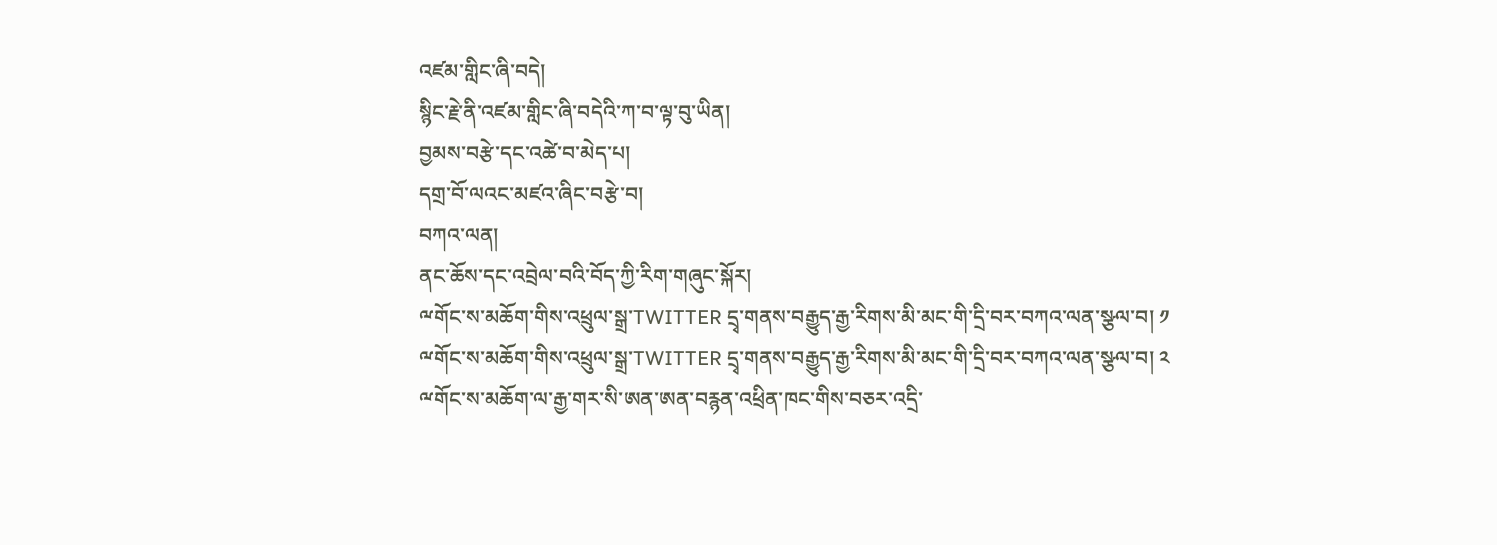འཛམ་གླིང་ཞི་བདེ།
སྙིང་རྗེ་ནི་འཛམ་གླིང་ཞི་བདེའི་ཀ་བ་ལྟ་བུ་ཡིན།
བྱམས་བརྩེ་དང་འཚེ་བ་མེད་པ།
དགྲ་བོ་ལའང་མཛའ་ཞིང་བརྩེ་བ།
བཀའ་ལན།
ནང་ཆོས་དང་འབྲེལ་བའི་བོད་ཀྱི་རིག་གཞུང་སྐོར།
ྋགོང་ས་མཆོག་གིས་འཕྲུལ་སྒྲ་TWITTER དྲྭ་གནས་བརྒྱུད་རྒྱ་རིགས་མི་མང་གི་དྲི་བར་བཀའ་ལན་སྩལ་བ། ༡
ྋགོང་ས་མཆོག་གིས་འཕྲུལ་སྒྲ་TWITTER དྲྭ་གནས་བརྒྱུད་རྒྱ་རིགས་མི་མང་གི་དྲི་བར་བཀའ་ལན་སྩལ་བ། ༢
ྋགོང་ས་མཆོག་ལ་རྒྱ་གར་སི་ཨན་ཨན་བརྙན་འཕྲིན་ཁང་གིས་བཅར་འདྲི་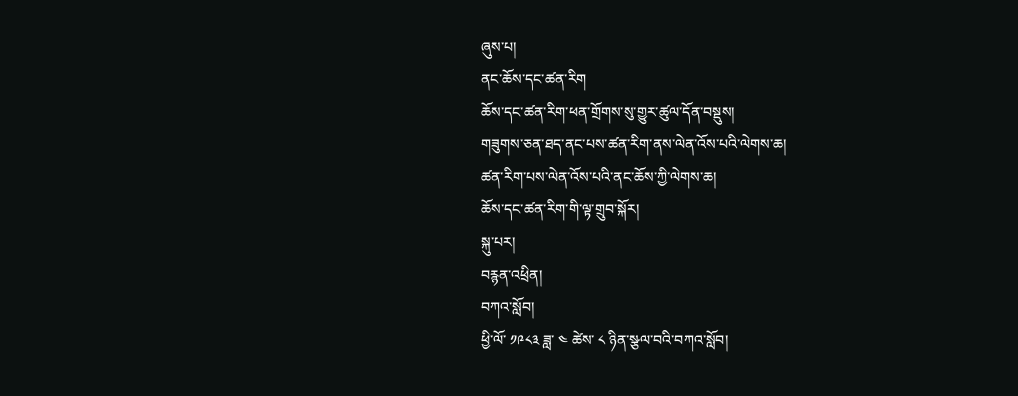ཞུས་པ།
ནང་ཆོས་དང་ཚན་རིག
ཆོས་དང་ཚན་རིག་ཕན་གྲོགས་སུ་གྱུར་ཚུལ་དོན་བསྡུས།
གཟུགས་ཅན་ཐད་ནང་པས་ཚན་རིག་ནས་ལེན་འོས་པའི་ལེགས་ཆ།
ཚན་རིག་པས་ལེན་འོས་པའི་ནང་ཆོས་ཀྱི་ལེགས་ཆ།
ཆོས་དང་ཚན་རིག་གི་ལྟ་གྲུབ་སྐོར།
སྐུ་པར།
བརྙན་འཕྲིན།
བཀའ་སློབ།
ཕྱི་ལོ་ ༡༩༨༣ ཟླ་ ༤ ཚེས་ ༨ ཉིན་སྩལ་བའི་བཀའ་སློབ།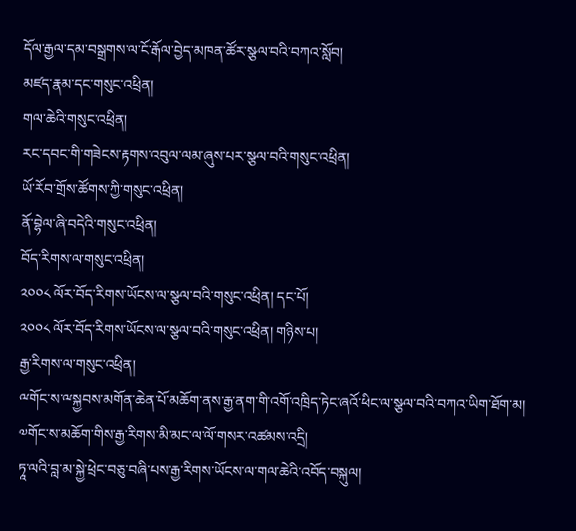དོལ་རྒྱལ་དམ་བསྒྲགས་ལ་ངོ་རྒོལ་བྱེད་མཁན་ཚོར་སྩལ་བའི་བཀའ་སློབ།
མཛད་རྣམ་དང་གསུང་འཕྲིན།
གལ་ཆེའི་གསུང་འཕྲིན།
རང་དབང་གི་གཟེངས་རྟགས་འབུལ་ལམ་ཞུས་པར་སྩལ་བའི་གསུང་འཕྲིན།
ཡོ་རོབ་གྲོས་ཚོགས་ཀྱི་གསུང་འཕྲིན།
ནོ་བྷེལ་ཞི་བདེའི་གསུང་འཕྲིན།
བོད་རིགས་ལ་གསུང་འཕྲིན།
༢༠༠༨ ལོར་བོད་རིགས་ཡོངས་ལ་སྩལ་བའི་གསུང་འཕྲིན། དང་པོ།
༢༠༠༨ ལོར་བོད་རིགས་ཡོངས་ལ་སྩལ་བའི་གསུང་འཕྲིན། གཉིས་པ།
རྒྱ་རིགས་ལ་གསུང་འཕྲིན།
ྋགོང་ས་ྋསྐྱབས་མགོན་ཆེན་པོ་མཆོག་ནས་རྒྱ་ནག་གི་འགོ་འཁྲིད་ཏེང་ཞའོ་ཕིང་ལ་སྩལ་བའི་བཀའ་ཡིག་ཐོག་མ།
༧གོང་ས་མཆོག་གིས་རྒྱ་རིགས་མི་མང་ལ་ལོ་གསར་འཚམས་འདྲི།
ཏཱ་ལའི་བླ་མ་སྐྱེ་ཕྲེང་བཅུ་བཞི་པས་རྒྱ་རིགས་ཡོངས་ལ་གལ་ཆེའི་འབོད་བསྐུལ།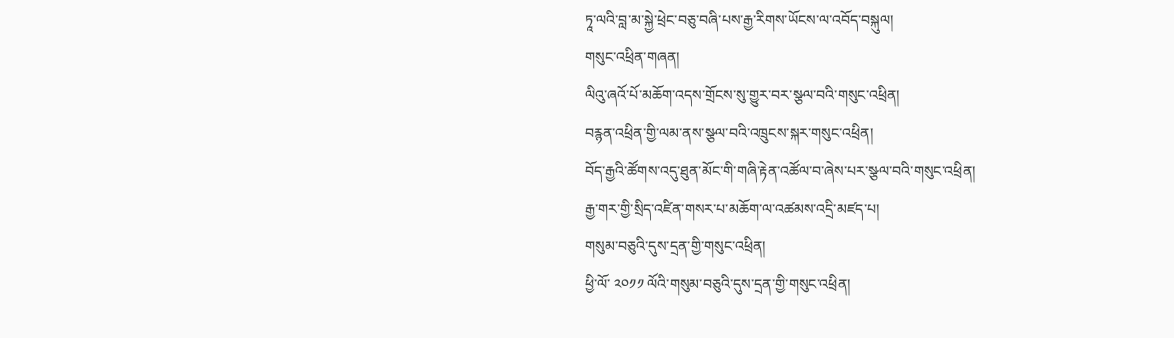ཏཱ་ལའི་བླ་མ་སྐྱེ་ཕྲེང་བཅུ་བཞི་པས་རྒྱ་རིགས་ཡོངས་ལ་འབོད་བསྐུལ།
གསུང་འཕྲིན་གཞན།
ལིའུ་ཞའོ་པོ་མཆོག་འདས་གྲོངས་སུ་གྱུར་བར་སྩལ་བའི་གསུང་འཕྲིན།
བརྙན་འཕྲིན་གྱི་ལམ་ནས་སྩལ་བའི་འཁྲུངས་སྐར་གསུང་འཕྲིན།
བོད་རྒྱའི་ཚོགས་འདུ་ཐུན་མོང་གི་གཞི་རྟེན་འཚོལ་བ་ཞེས་པར་སྩལ་བའི་གསུང་འཕྲིན།
རྒྱ་གར་གྱི་སྲིད་འཛིན་གསར་པ་མཆོག་ལ་འཚམས་འདྲི་མཛད་པ།
གསུམ་བཅུའི་དུས་དྲན་གྱི་གསུང་འཕྲིན།
ཕྱི་ལོ་ ༢༠༡༡ ལོའི་གསུམ་བཅུའི་དུས་དྲན་གྱི་གསུང་འཕྲིན།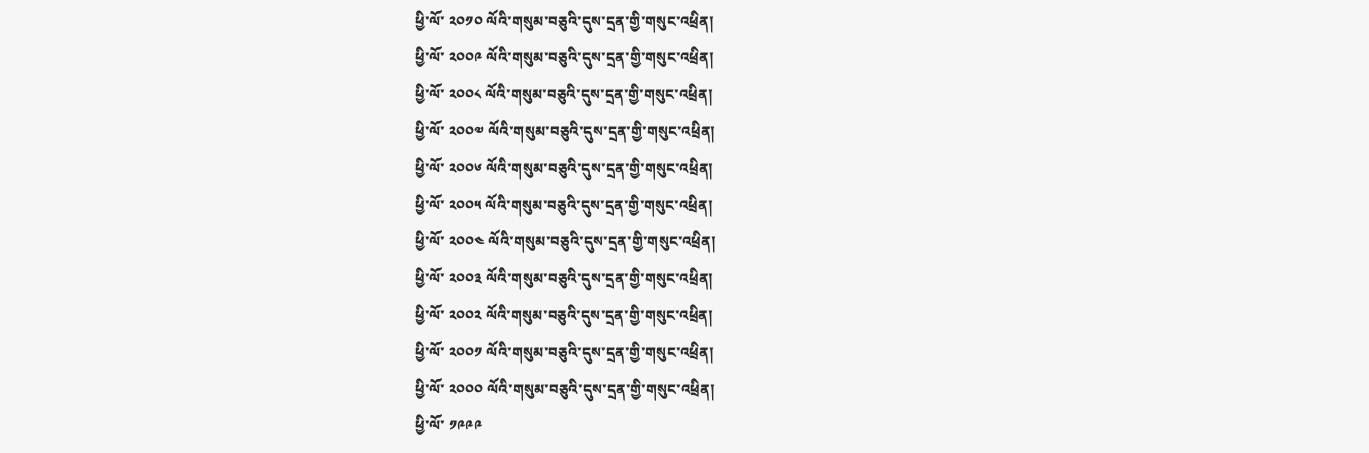ཕྱི་ལོ་ ༢༠༡༠ ལོའི་གསུམ་བཅུའི་དུས་དྲན་གྱི་གསུང་འཕྲིན།
ཕྱི་ལོ་ ༢༠༠༩ ལོའི་གསུམ་བཅུའི་དུས་དྲན་གྱི་གསུང་འཕྲིན།
ཕྱི་ལོ་ ༢༠༠༨ ལོའི་གསུམ་བཅུའི་དུས་དྲན་གྱི་གསུང་འཕྲིན།
ཕྱི་ལོ་ ༢༠༠༧ ལོའི་གསུམ་བཅུའི་དུས་དྲན་གྱི་གསུང་འཕྲིན།
ཕྱི་ལོ་ ༢༠༠༦ ལོའི་གསུམ་བཅུའི་དུས་དྲན་གྱི་གསུང་འཕྲིན།
ཕྱི་ལོ་ ༢༠༠༥ ལོའི་གསུམ་བཅུའི་དུས་དྲན་གྱི་གསུང་འཕྲིན།
ཕྱི་ལོ་ ༢༠༠༤ ལོའི་གསུམ་བཅུའི་དུས་དྲན་གྱི་གསུང་འཕྲིན།
ཕྱི་ལོ་ ༢༠༠༣ ལོའི་གསུམ་བཅུའི་དུས་དྲན་གྱི་གསུང་འཕྲིན།
ཕྱི་ལོ་ ༢༠༠༢ ལོའི་གསུམ་བཅུའི་དུས་དྲན་གྱི་གསུང་འཕྲིན།
ཕྱི་ལོ་ ༢༠༠༡ ལོའི་གསུམ་བཅུའི་དུས་དྲན་གྱི་གསུང་འཕྲིན།
ཕྱི་ལོ་ ༢༠༠༠ ལོའི་གསུམ་བཅུའི་དུས་དྲན་གྱི་གསུང་འཕྲིན།
ཕྱི་ལོ་ ༡༩༩༩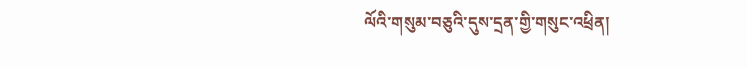ལོའི་གསུམ་བཅུའི་དུས་དྲན་གྱི་གསུང་འཕྲིན།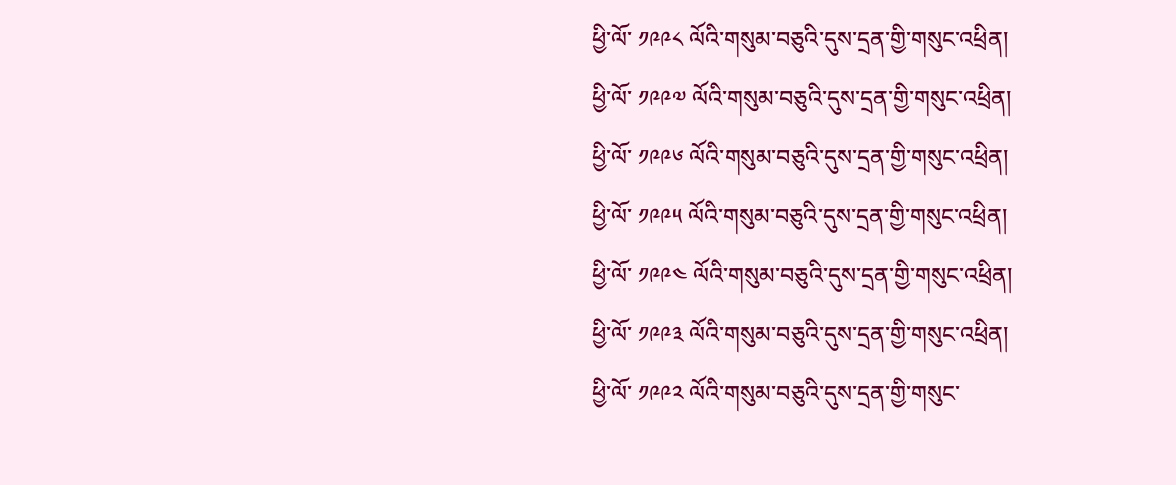ཕྱི་ལོ་ ༡༩༩༨ ལོའི་གསུམ་བཅུའི་དུས་དྲན་གྱི་གསུང་འཕྲིན།
ཕྱི་ལོ་ ༡༩༩༧ ལོའི་གསུམ་བཅུའི་དུས་དྲན་གྱི་གསུང་འཕྲིན།
ཕྱི་ལོ་ ༡༩༩༦ ལོའི་གསུམ་བཅུའི་དུས་དྲན་གྱི་གསུང་འཕྲིན།
ཕྱི་ལོ་ ༡༩༩༥ ལོའི་གསུམ་བཅུའི་དུས་དྲན་གྱི་གསུང་འཕྲིན།
ཕྱི་ལོ་ ༡༩༩༤ ལོའི་གསུམ་བཅུའི་དུས་དྲན་གྱི་གསུང་འཕྲིན།
ཕྱི་ལོ་ ༡༩༩༣ ལོའི་གསུམ་བཅུའི་དུས་དྲན་གྱི་གསུང་འཕྲིན།
ཕྱི་ལོ་ ༡༩༩༢ ལོའི་གསུམ་བཅུའི་དུས་དྲན་གྱི་གསུང་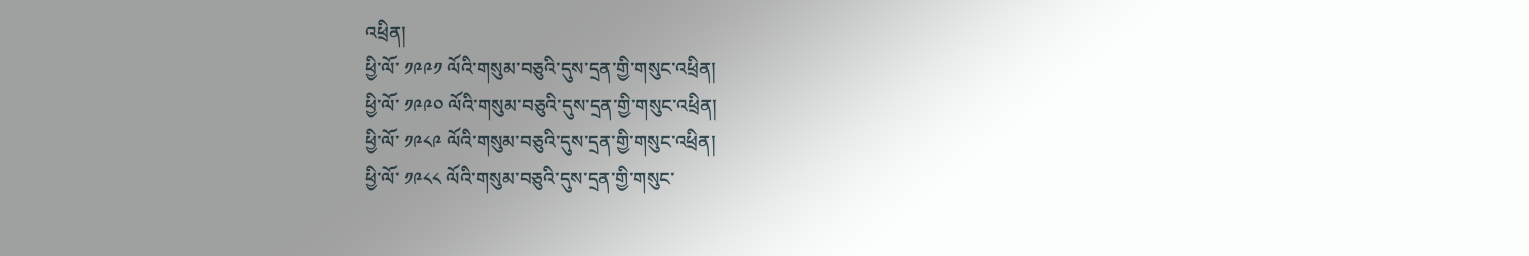འཕྲིན།
ཕྱི་ལོ་ ༡༩༩༡ ལོའི་གསུམ་བཅུའི་དུས་དྲན་གྱི་གསུང་འཕྲིན།
ཕྱི་ལོ་ ༡༩༩༠ ལོའི་གསུམ་བཅུའི་དུས་དྲན་གྱི་གསུང་འཕྲིན།
ཕྱི་ལོ་ ༡༩༨༩ ལོའི་གསུམ་བཅུའི་དུས་དྲན་གྱི་གསུང་འཕྲིན།
ཕྱི་ལོ་ ༡༩༨༨ ལོའི་གསུམ་བཅུའི་དུས་དྲན་གྱི་གསུང་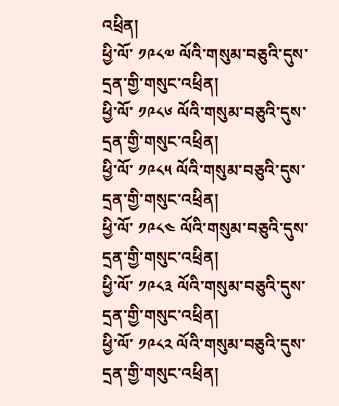འཕྲིན།
ཕྱི་ལོ་ ༡༩༨༧ ལོའི་གསུམ་བཅུའི་དུས་དྲན་གྱི་གསུང་འཕྲིན།
ཕྱི་ལོ་ ༡༩༨༦ ལོའི་གསུམ་བཅུའི་དུས་དྲན་གྱི་གསུང་འཕྲིན།
ཕྱི་ལོ་ ༡༩༨༥ ལོའི་གསུམ་བཅུའི་དུས་དྲན་གྱི་གསུང་འཕྲིན།
ཕྱི་ལོ་ ༡༩༨༤ ལོའི་གསུམ་བཅུའི་དུས་དྲན་གྱི་གསུང་འཕྲིན།
ཕྱི་ལོ་ ༡༩༨༣ ལོའི་གསུམ་བཅུའི་དུས་དྲན་གྱི་གསུང་འཕྲིན།
ཕྱི་ལོ་ ༡༩༨༢ ལོའི་གསུམ་བཅུའི་དུས་དྲན་གྱི་གསུང་འཕྲིན།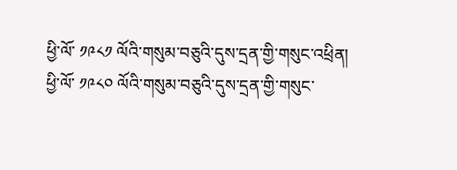ཕྱི་ལོ་ ༡༩༨༡ ལོའི་གསུམ་བཅུའི་དུས་དྲན་གྱི་གསུང་འཕྲིན།
ཕྱི་ལོ་ ༡༩༨༠ ལོའི་གསུམ་བཅུའི་དུས་དྲན་གྱི་གསུང་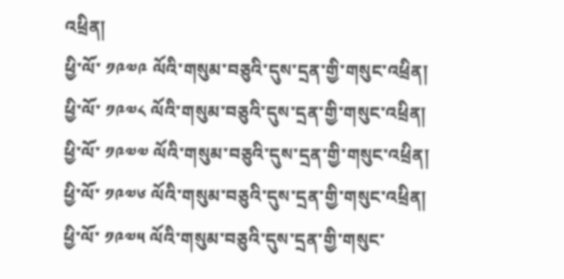འཕྲིན།
ཕྱི་ལོ་ ༡༩༧༩ ལོའི་གསུམ་བཅུའི་དུས་དྲན་གྱི་གསུང་འཕྲིན།
ཕྱི་ལོ་ ༡༩༧༨ ལོའི་གསུམ་བཅུའི་དུས་དྲན་གྱི་གསུང་འཕྲིན།
ཕྱི་ལོ་ ༡༩༧༧ ལོའི་གསུམ་བཅུའི་དུས་དྲན་གྱི་གསུང་འཕྲིན།
ཕྱི་ལོ་ ༡༩༧༦ ལོའི་གསུམ་བཅུའི་དུས་དྲན་གྱི་གསུང་འཕྲིན།
ཕྱི་ལོ་ ༡༩༧༥ ལོའི་གསུམ་བཅུའི་དུས་དྲན་གྱི་གསུང་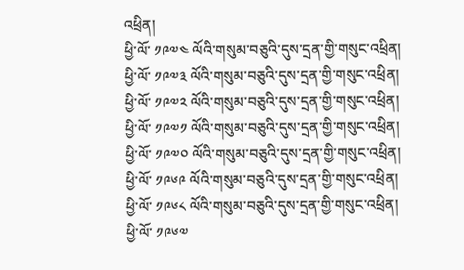འཕྲིན།
ཕྱི་ལོ་ ༡༩༧༤ ལོའི་གསུམ་བཅུའི་དུས་དྲན་གྱི་གསུང་འཕྲིན།
ཕྱི་ལོ་ ༡༩༧༣ ལོའི་གསུམ་བཅུའི་དུས་དྲན་གྱི་གསུང་འཕྲིན།
ཕྱི་ལོ་ ༡༩༧༢ ལོའི་གསུམ་བཅུའི་དུས་དྲན་གྱི་གསུང་འཕྲིན།
ཕྱི་ལོ་ ༡༩༧༡ ལོའི་གསུམ་བཅུའི་དུས་དྲན་གྱི་གསུང་འཕྲིན།
ཕྱི་ལོ་ ༡༩༧༠ ལོའི་གསུམ་བཅུའི་དུས་དྲན་གྱི་གསུང་འཕྲིན།
ཕྱི་ལོ་ ༡༩༦༩ ལོའི་གསུམ་བཅུའི་དུས་དྲན་གྱི་གསུང་འཕྲིན།
ཕྱི་ལོ་ ༡༩༦༨ ལོའི་གསུམ་བཅུའི་དུས་དྲན་གྱི་གསུང་འཕྲིན།
ཕྱི་ལོ་ ༡༩༦༧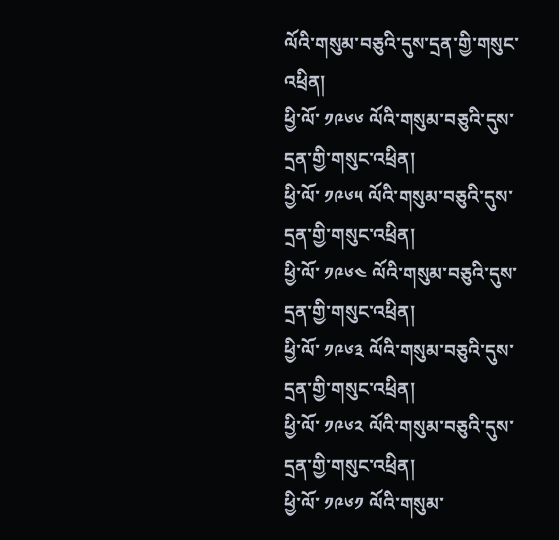ལོའི་གསུམ་བཅུའི་དུས་དྲན་གྱི་གསུང་འཕྲིན།
ཕྱི་ལོ་ ༡༩༦༦ ལོའི་གསུམ་བཅུའི་དུས་དྲན་གྱི་གསུང་འཕྲིན།
ཕྱི་ལོ་ ༡༩༦༥ ལོའི་གསུམ་བཅུའི་དུས་དྲན་གྱི་གསུང་འཕྲིན།
ཕྱི་ལོ་ ༡༩༦༤ ལོའི་གསུམ་བཅུའི་དུས་དྲན་གྱི་གསུང་འཕྲིན།
ཕྱི་ལོ་ ༡༩༦༣ ལོའི་གསུམ་བཅུའི་དུས་དྲན་གྱི་གསུང་འཕྲིན།
ཕྱི་ལོ་ ༡༩༦༢ ལོའི་གསུམ་བཅུའི་དུས་དྲན་གྱི་གསུང་འཕྲིན།
ཕྱི་ལོ་ ༡༩༦༡ ལོའི་གསུམ་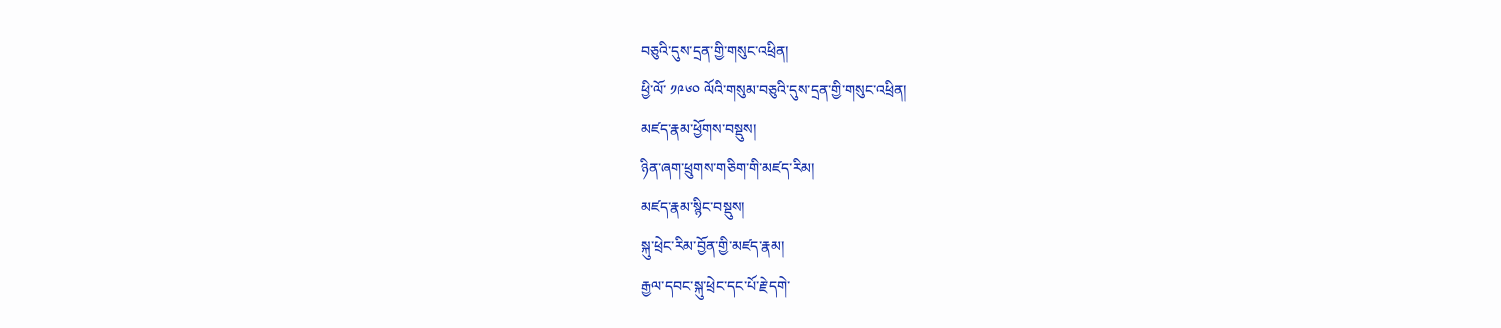བཅུའི་དུས་དྲན་གྱི་གསུང་འཕྲིན།
ཕྱི་ལོ་ ༡༩༦༠ ལོའི་གསུམ་བཅུའི་དུས་དྲན་གྱི་གསུང་འཕྲིན།
མཛད་རྣམ་ཕྱོགས་བསྡུས།
ཉིན་ཞག་ཕྲུགས་གཅིག་གི་མཛད་རིམ།
མཛད་རྣམ་སྙིང་བསྡུས།
སྐུ་ཕྲེང་རིམ་བྱོན་གྱི་མཛད་རྣམ།
རྒྱལ་དབང་སྐུ་ཕྲེང་དང་པོ་རྗེ་དགེ་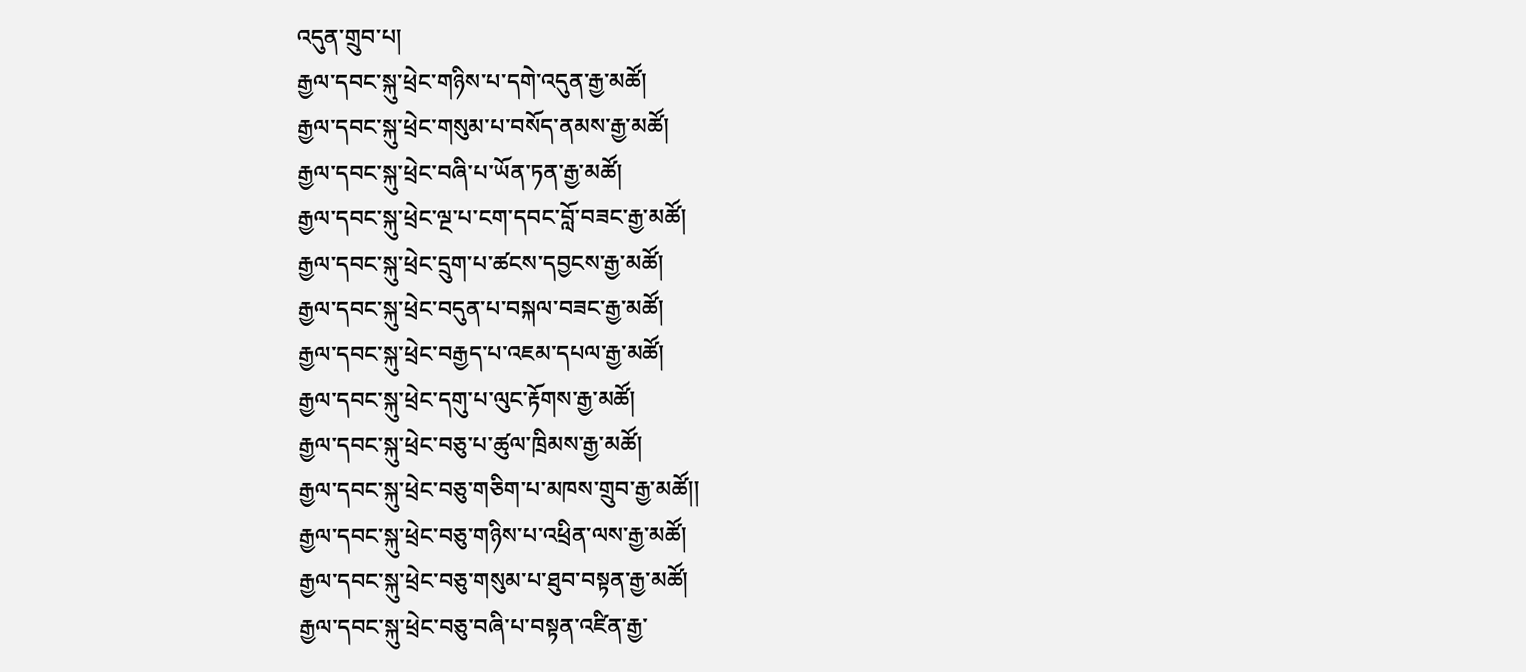འདུན་གྲུབ་པ།
རྒྱལ་དབང་སྐུ་ཕྲེང་གཉིས་པ་དགེ་འདུན་རྒྱ་མཚོ།
རྒྱལ་དབང་སྐུ་ཕྲེང་གསུམ་པ་བསོད་ནམས་རྒྱ་མཚོ།
རྒྱལ་དབང་སྐུ་ཕྲེང་བཞི་པ་ཡོན་ཏན་རྒྱ་མཚོ།
རྒྱལ་དབང་སྐུ་ཕྲེང་ལྔ་པ་ངག་དབང་བློ་བཟང་རྒྱ་མཚོ།
རྒྱལ་དབང་སྐུ་ཕྲེང་དྲུག་པ་ཚངས་དབྱངས་རྒྱ་མཚོ།
རྒྱལ་དབང་སྐུ་ཕྲེང་བདུན་པ་བསྐལ་བཟང་རྒྱ་མཚོ།
རྒྱལ་དབང་སྐུ་ཕྲེང་བརྒྱད་པ་འཇམ་དཔལ་རྒྱ་མཚོ།
རྒྱལ་དབང་སྐུ་ཕྲེང་དགུ་པ་ལུང་རྟོགས་རྒྱ་མཚོ།
རྒྱལ་དབང་སྐུ་ཕྲེང་བཅུ་པ་ཚུལ་ཁྲིམས་རྒྱ་མཚོ།
རྒྱལ་དབང་སྐུ་ཕྲེང་བཅུ་གཅིག་པ་མཁས་གྲུབ་རྒྱ་མཚོ།།
རྒྱལ་དབང་སྐུ་ཕྲེང་བཅུ་གཉིས་པ་འཕྲིན་ལས་རྒྱ་མཚོ།
རྒྱལ་དབང་སྐུ་ཕྲེང་བཅུ་གསུམ་པ་ཐུབ་བསྟན་རྒྱ་མཚོ།
རྒྱལ་དབང་སྐུ་ཕྲེང་བཅུ་བཞི་པ་བསྟན་འཛིན་རྒྱ་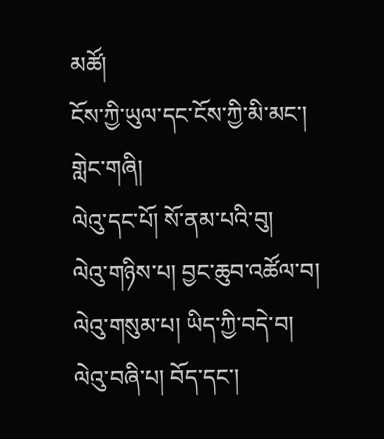མཚོ།
ངོས་ཀྱི་ཡུལ་དང་ངོས་ཀྱི་མི་མང་།
གླེང་གཞི།
ལེའུ་དང་པོ། སོ་ནམ་པའི་བུ།
ལེའུ་གཉིས་པ། བྱང་ཆུབ་འཚོལ་བ།
ལེའུ་གསུམ་པ། ཡིད་ཀྱི་བདེ་བ།
ལེའུ་བཞི་པ། བོད་དང་།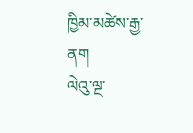ཁྱིམ་མཚེས་རྒྱ་ནག
ལེའུ་ལྔ་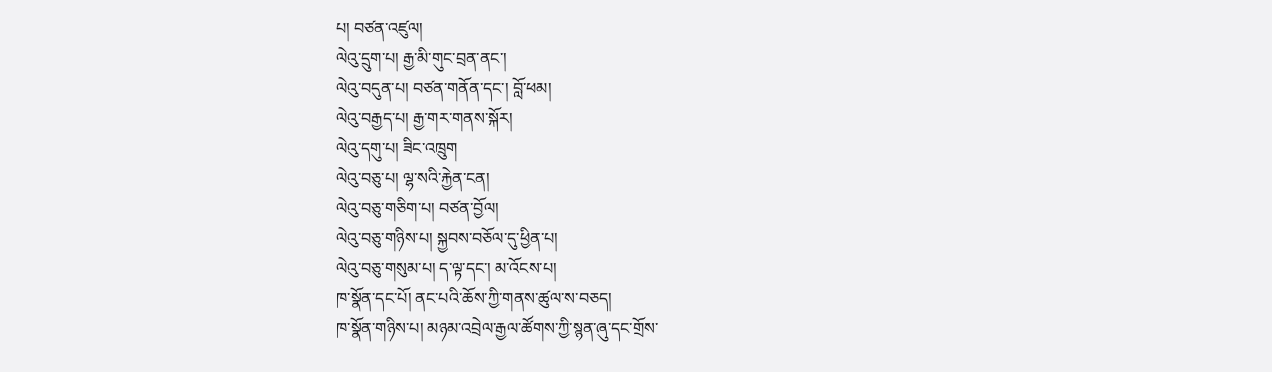པ། བཙན་འཛུལ།
ལེའུ་དྲུག་པ། རྒྱ་མི་གུང་བྲན་ནང་།
ལེའུ་བདུན་པ། བཙན་གནོན་དང་། བློ་ཕམ།
ལེའུ་བརྒྱད་པ། རྒྱ་གར་གནས་སྐོར།
ལེའུ་དགུ་པ། ཟིང་འཁྲུག
ལེའུ་བཅུ་པ། ལྷ་སའི་རྐྱེན་ངན།
ལེའུ་བཅུ་གཅིག་པ། བཙན་བྱོལ།
ལེའུ་བཅུ་གཉིས་པ། སྐྱབས་བཅོལ་དུ་ཕྱིན་པ།
ལེའུ་བཅུ་གསུམ་པ། ད་ལྟ་དང་། མ་འོངས་པ།
ཁ་སྣོན་དང་པོ། ནང་པའི་ཆོས་ཀྱི་གནས་ཚུལ་ས་བཅད།
ཁ་སྣོན་གཉིས་པ། མཉམ་འབྲེལ་རྒྱལ་ཚོགས་ཀྱི་སྙན་ཞུ་དང་གྲོས་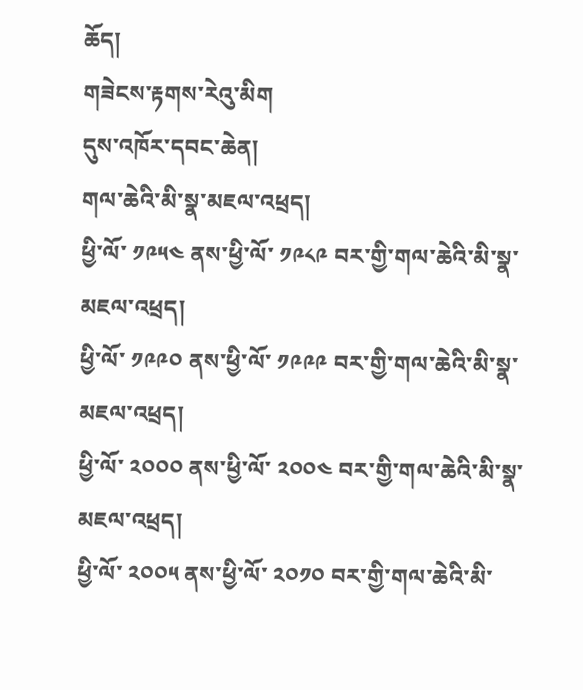ཆོད།
གཟེངས་རྟགས་རེའུ་མིག
དུས་འཁོར་དབང་ཆེན།
གལ་ཆེའི་མི་སྣ་མཇལ་འཕྲད།
ཕྱི་ལོ་ ༡༩༥༤ ནས་ཕྱི་ལོ་ ༡༩༨༩ བར་གྱི་གལ་ཆེའི་མི་སྣ་མཇལ་འཕྲད།
ཕྱི་ལོ་ ༡༩༩༠ ནས་ཕྱི་ལོ་ ༡༩༩༩ བར་གྱི་གལ་ཆེའི་མི་སྣ་མཇལ་འཕྲད།
ཕྱི་ལོ་ ༢༠༠༠ ནས་ཕྱི་ལོ་ ༢༠༠༤ བར་གྱི་གལ་ཆེའི་མི་སྣ་མཇལ་འཕྲད།
ཕྱི་ལོ་ ༢༠༠༥ ནས་ཕྱི་ལོ་ ༢༠༡༠ བར་གྱི་གལ་ཆེའི་མི་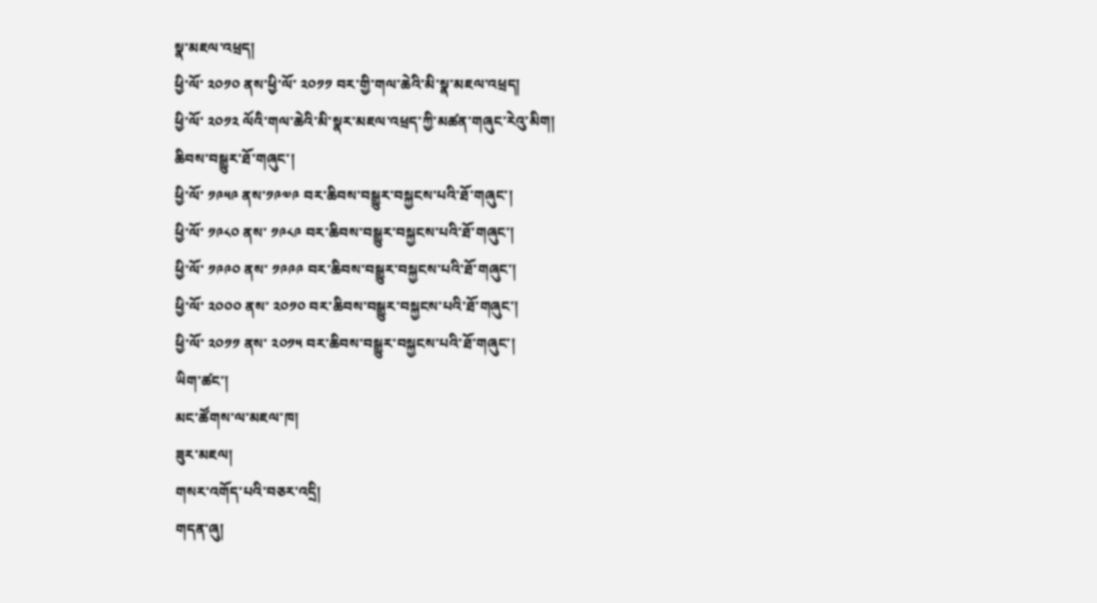སྣ་མཇལ་འཕྲད།
ཕྱི་ལོ་ ༢༠༡༠ ནས་ཕྱི་ལོ་ ༢༠༡༡ བར་གྱི་གལ་ཆེའི་མི་སྣ་མཇལ་འཕྲད།
ཕྱི་ལོ་ ༢༠༡༢ ལོའི་གལ་ཆེའི་མི་སྣར་མཇལ་འཕྲད་ཀྱི་མཚན་གཞུང་རེའུ་མིག།
ཆིབས་བསྒྱུར་ཐོ་གཞུང་།
ཕྱི་ལོ་ ༡༩༥༩ ནས་༡༩༧༩ བར་ཆིབས་བསྒྱུར་བསྐྱངས་པའི་ཐོ་གཞུང་།
ཕྱི་ལོ་ ༡༩༨༠ ནས་ ༡༩༨༩ བར་ཆིབས་བསྒྱུར་བསྐྱངས་པའི་ཐོ་གཞུང་།
ཕྱི་ལོ་ ༡༩༩༠ ནས་ ༡༩༩༩ བར་ཆིབས་བསྒྱུར་བསྐྱངས་པའི་ཐོ་གཞུང་།
ཕྱི་ལོ་ ༢༠༠༠ ནས་ ༢༠༡༠ བར་ཆིབས་བསྒྱུར་བསྐྱངས་པའི་ཐོ་གཞུང་།
ཕྱི་ལོ་ ༢༠༡༡ ནས་ ༢༠༡༥ བར་ཆིབས་བསྒྱུར་བསྐྱངས་པའི་ཐོ་གཞུང་།
ཡིག་ཚང་།
མང་ཚོགས་ལ་མཇལ་ཁ།
ཟུར་མཇལ།
གསར་འགོད་པའི་བཅར་འདྲི།
གདན་ཞུ།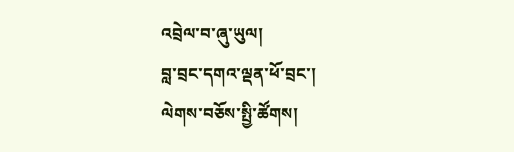འབྲེལ་བ་ཞུ་ཡུལ།
བླ་བྲང་དགའ་ལྡན་ཕོ་བྲང་།
ལེགས་བཅོས་སྤྱི་ཚོགས།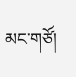མང་གཙོ།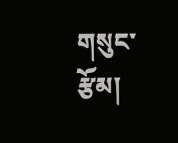གསུང་རྩོམ།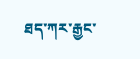ཐད་ཀར་རྒྱང་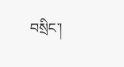བསྲིང་།